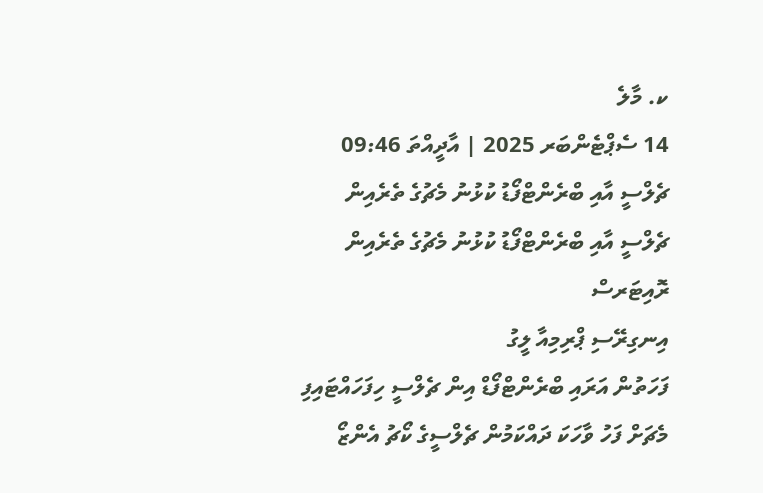ކ. މާލެ
14 ސެޕްޓެންބަރ 2025 | އާދީއްތަ 09:46
ޗެލްސީ އާއި ބްރެންޓްފޯޑު ކުޅުނު މެޗުގެ ތެރެއިން
ޗެލްސީ އާއި ބްރެންޓްފޯޑު ކުޅުނު މެޗުގެ ތެރެއިން
ރޮއިޓަރސް
އިނގިރޭސި ޕްރިމިއާ ލީގު
ފަހަތުން އަރައި ބްރެންޓްފޯޑް އިން ޗެލްސީ ހިފަހައްޓައިފި
މެޗަށް ފަހު ވާހަކަ ދައްކަމުން ޗެލްސީގެ ކޯޗު އެންޒޯ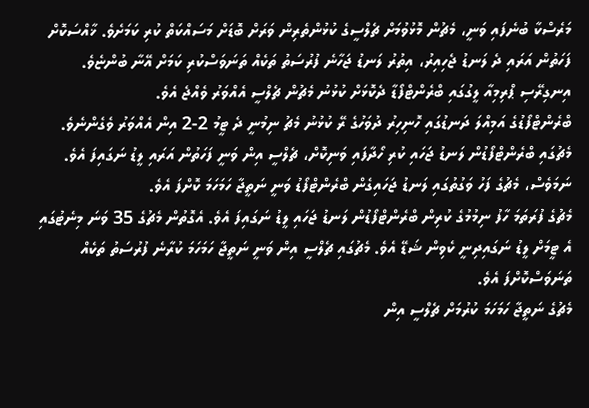މަރެސްކާ ބުނެފައި ވަނީ، މެޗުން މޮޅުވުމަށް ޗެލްސީގެ ކުޅުންތެރިން ވަރަށް ބޮޑަށް މަސައްކަތް ކުރި ކަމަށެވެ. ޚާއްސަކޮށް ފަހަތުން އަރައި ދެ ލަނޑު ޖެހިއިރު، އިތުރު ލަނޑު ޖަހާނެ ފުރުސަތު ތަކެއް ތަނަވަސްކުރި ކަމަށް އޭނާ ބުންޏެވެ.
އިނގިރޭސި ޕްރިމިއާ ލީގުގައި ބްރެންޓްފޯޑާ ދެކޮޅަށް ކުޅުނު މެޗުން ޗެލްސީ އެއްވަރު ވެއްޖެ އެވެ.
ބްރެންޓްފޯޑުގެ އަމިއްލަ ދަނޑުގައި ހޮނިހިރު ދުވަހުގެ ރޭ ކުޅުނު މެޗު ނިމުނީ ދެ ޓީމު 2-2 އިން އެއްވަރު ވެގެންނެވެ. މެޗުގައި ބްރެންޓްފޯޑުން ލަނޑު ޖަހައި ކުރި ހޯދާފައި ވަނިކޮށް، ޗެލްސީ އިން ވަނީ ފަހަތުން އަރައި ލީޑު ނަގައިފަ އެވެ. ނަމަވެސް، މެޗުގެ ފަހު ވަގުތުގައި ލަނޑު ޖަހައިގެން ބްރެންޓްފޯޑު ވަނީ ނަތީޖާ ހަމަހަމަ ކޮށްފަ އެވެ.
މެޗުގެ ފުރަތަމަ ހާފު ނިމުމުގެ ކުރިން ބްރެންޓްފޯޑުން ލަނޑު ޖަހައި ލީޑު ނަގައިފަ އެވެ. އެގޮތުން މެޗުގެ 35 ވަނަ މިނެޓުގައި އެ ޓީމަށް ލީޑު ނަގައިދިނީ ކެވިން ޝަޑޭ އެވެ. މެޗުގައި ޗެލްސީ އިން ވަނީ ނަތީޖާ ހަމަހަމަ ކުރާނެ ފުރުސަތު ތަކެއް ތަނަވަސްކޮށްފަ އެވެ.
މެޗުގެ ނަތީޖާ ހަމަހަމަ ކުރުމަށް ޗެލްސީ އިން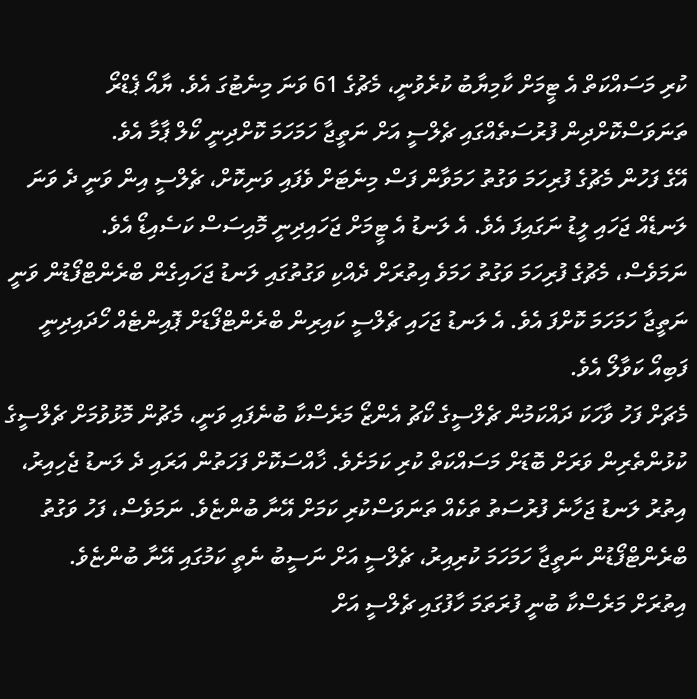ކުރި މަސައްކަތް އެ ޓީމަށް ކާމިޔާބު ކުރެވުނީ، މެޗުގެ 61 ވަނަ މިނެޓުގަ އެވެ. ޔާއޯ ޕެޑްރޯ ތަނަވަސްކޮށްދިން ފުރުސަތެއްގައި ޗެލްސީ އަށް ނަތީޖާ ހަމަހަމަ ކޮށްދިނީ ކޯލް ޕާމާ އެވެ.
އޭގެ ފަހުން މެޗުގެ ފުރިހަމަ ވަގުތު ހަމަވާން ފަސް މިނެޓަށް ވެފައި ވަނިކޮށް، ޗެލްސީ އިން ވަނީ ދެ ވަނަ ލަނޑެއް ޖަހައި ލީޑު ނަގައިފަ އެވެ. އެ ލަނޑު އެ ޓީމަށް ޖަހައިދިނީ މޮއިސަސް ކަސެއިޑޯ އެވެ.
ނަމަވެސް، މެޗުގެ ފުރިހަމަ ވަގުތު ހަމަވެ އިތުރަށް ދެއްކި ވަގުތުގައި ލަނޑު ޖަހައިގެން ބްރެންޓްފޯޑުން ވަނީ ނަތީޖާ ހަމަހަމަ ކޮށްފަ އެވެ. އެ ލަނޑު ޖަހައި ޗެލްސީ ކައިރިން ބްރެންޓްފޯޑަށް ޕޮއިންޓެއް ހޯދައިދިނީ ފަބިއޯ ކަވާލޯ އެވެ.
މެޗަށް ފަހު ވާހަކަ ދައްކަމުން ޗެލްސީގެ ކޯޗު އެންޒޯ މަރެސްކާ ބުނެފައި ވަނީ، މެޗުން މޮޅުވުމަށް ޗެލްސީގެ ކުޅުންތެރިން ވަރަށް ބޮޑަށް މަސައްކަތް ކުރި ކަމަށެވެ. ޚާއްސަކޮށް ފަހަތުން އަރައި ދެ ލަނޑު ޖެހިއިރު، އިތުރު ލަނޑު ޖަހާނެ ފުރުސަތު ތަކެއް ތަނަވަސްކުރި ކަމަށް އޭނާ ބުންޏެވެ. ނަމަވެސް، ފަހު ވަގުތު ބްރެންޓްފޯޑުން ނަތީޖާ ހަމަހަމަ ކުރިއިރު، ޗެލްސީ އަށް ނަސީބު ނެތީ ކަމުގައި އޭނާ ބުންޏެވެ.
އިތުރަށް މަރެސްކާ ބުނީ ފުރަތަމަ ހާފުގައި ޗެލްސީ އަށް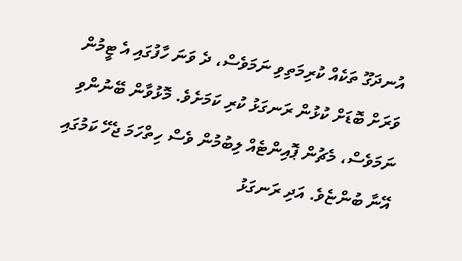އުނދަގޫ ތަކެއް ކުރިމަތިވި ނަމަވެސް، ދެ ވަނަ ހާފުގައި އެ ޓީމުން ވަރަށް ބޮޑަށް ކުޅުން ރަނގަޅު ކުރި ކަމަށެވެ. މޮޅުވާން ބޭނުންވި ނަމަވެސް، މެޗުން ޕޮއިންޓެއް ލިބުމުން ވެސް ހިތްހަމަ ޖެހޭ ކަމުގައި އޭނާ ބުންޏެވެ. އަދި ރަނގަޅު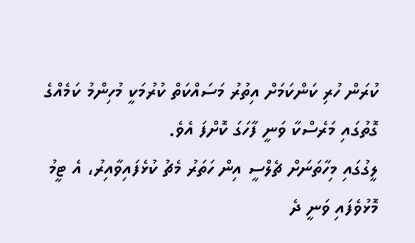ކުރަން ހުރި ކަންކަމަށް އިތުރު މަސައްކަތް ކުރުމަކީ މުހިންމު ކަމެއްގެ ގޮތުގައި މަރެސްކާ ވަނީ ފާހަގަ ކޮށްފަ އެވެ.
ލީގުގައި މިހާތަނަށް ޗެލްސީ އިން ހަތަރު މެޗު ކުޅެފައިވާއިރު، އެ ޓީމު މޮޅުވެފައި ވަނީ ދެ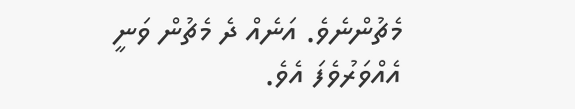މެޗުންނެވެ. އަނެއް ދެ މެޗުން ވަނީ އެއްވަރުވެފަ އެވެ.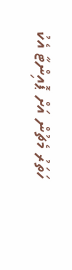ހަތަރު މެޗުން އަށް ޕޮއިންޓާ އެކު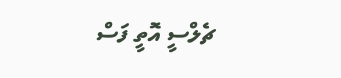ޗެލްސީ އޮތީ ފަސް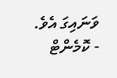ވަނައިގަ އެވެ.
- ކޮމެންޓް